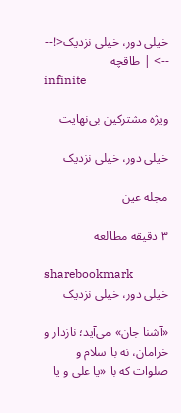خیلی دور، خیلی نزدیک<!-- --> | طاقچه
infinite

ویژه مشترکین بی‌نهایت

خیلی دور، خیلی نزدیک

مجله عین

۳ دقیقه مطالعه

sharebookmark
خیلی دور، خیلی نزدیک

«آشنا جان» می‌آید؛ نازدار و خرامان، نه با سلام ‌و صلوات که با «یا علی و یا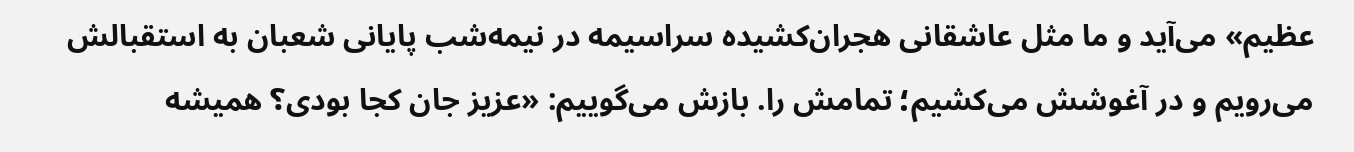عظیم» می‌‌آید و ما مثل عاشقانی هجران‌کشیده سراسیمه در نیمه‌شب پایانی شعبان به استقبالش می‌رویم و در آغوشش می‌کشیم؛ تمامش را. بازش می‌گوییم: «عزیز جان کجا بودی؟ همیشه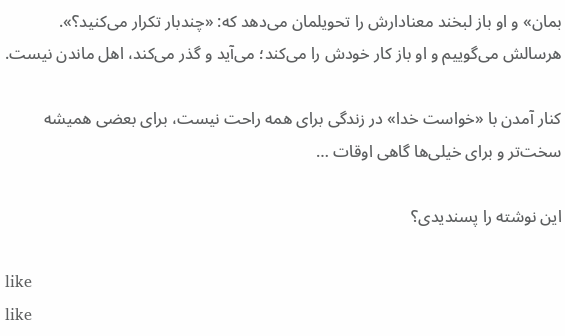بمان» و او باز لبخند معنادارش را تحویلمان می‌دهد که: «چندبار تکرار می‌کنید؟». هرسالش می‌گوییم و او باز کار خودش را می‌کند؛ می‌آید و گذر می‌کند، اهل ماندن نیست.

کنار آمدن با «خواست خدا» در زندگی برای همه راحت نیست، برای بعضی همیشه سخت‌تر و برای خیلی‌ها گاهی اوقات …

این نوشته‌ را پسندیدی؟

like
like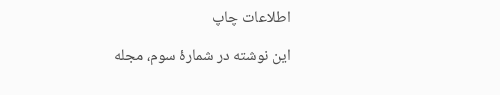اطلاعات چاپ

این نوشته در شمارهٔ سوم، مجله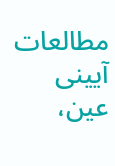مطالعات آیینی عین،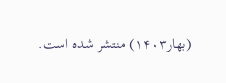(بهار۱۴۰۳) منتشر شده است.